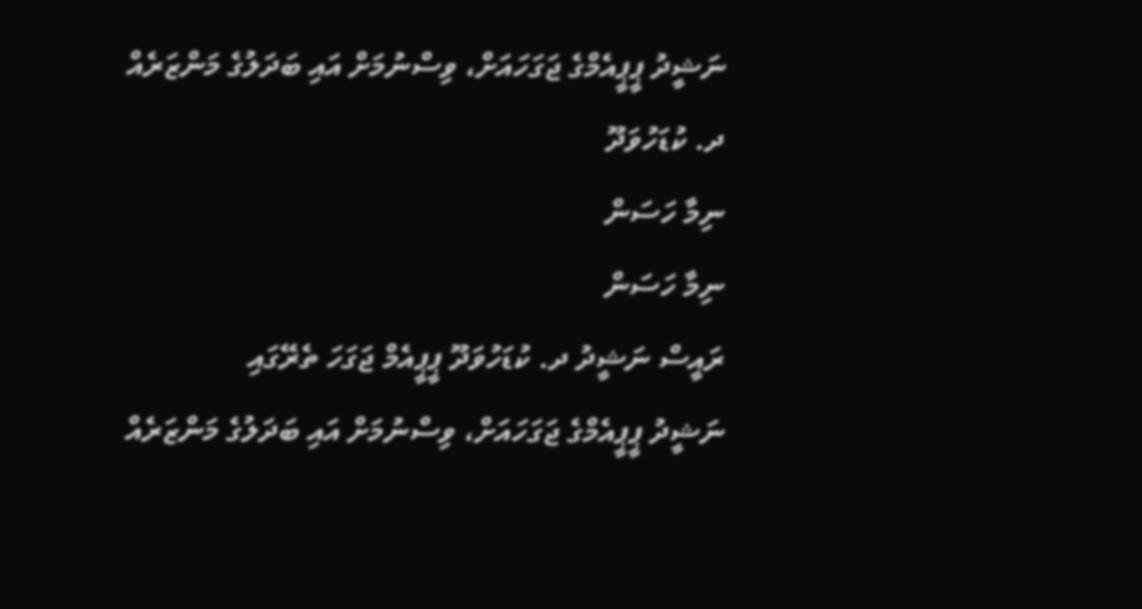ނަޝީދު ޕީޕީއެމްގެ ޖަގަހައަށް، ވިސްނުމަށް އައި ބަދަލުގެ މަންޒަރެއް
ދ. ކުޑަހުވަދޫ
ނިމާ ހަސަން
ނިމާ ހަސަން
ރައީސް ނަޝީދު ދ. ކުޑަހުވަދޫ ޕީޕީއެމް ޖަގަހަ ތެރޭގައި
ނަޝީދު ޕީޕީއެމްގެ ޖަގަހައަށް، ވިސްނުމަށް އައި ބަދަލުގެ މަންޒަރެއް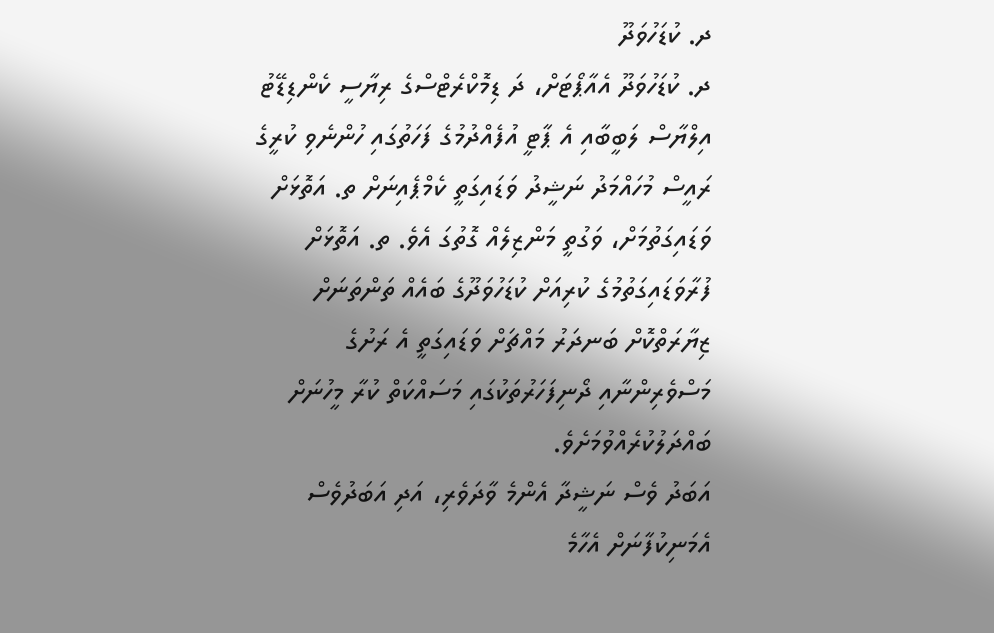ދ. ކުޑަހުވަދޫ
ދ. ކުޑަހުވަދޫ އެއާޕޯޓަށް، ދަ ޑިމޮކްރެޓްސްގެ ރިޔާސީ ކެންޑިޑޭޓު އިލްޔާސް ލަބީބާއި އެ ޕާޓީ އުފެއްދުމުގެ ފަހަތުގައި ހުންނެވި ކުރީގެ ރައީސް މުހައްމަދު ނަޝީދު ވަޑައިގަތީ ކެމްޕެއިނަށް ތ. އަތޮޅަށް ވަޑައިގަތުމަށް، ވަގުތީ މަންޒިލެއް ގޮތުގަ އެވެ. ތ. އަތޮޅަށް ފުރާވަޑައިގަތުމުގެ ކުރިއަށް ކުޑަހުވަދޫގެ ބައެއް ތަންތަނަށް ޒިޔާރަތްކޮށް ބަނދަރު މައްޗަށް ވަޑައިގަތީ އެ ރަށުގެ މަސްވެރިންނާއި ދޯނިފަހަރުތަކުގައި މަސައްކަތް ކުރާ މީހުނަށް ބައްދަލުކުރެއްވުމަށެވެ.
އަބަދު ވެސް ނަޝީދާ އެންމެ ވާދަވެރި، އަދި އަބަދުވެސް އެމަނިކުފާނަށް އެހާމެ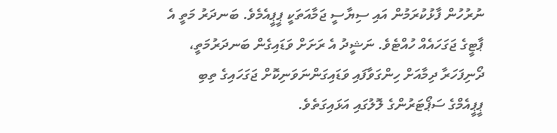ނުރުހުން ފާޅުކުރަމުން އައި ސިޔާސީ ޖަމާއަތަކީ ޕީޕީއެމެވެ. ބަނދަރު މަތީ އެ ޕާޓީގެ ޖަގަހައެއް ހުއްޓެވެ. ނަޝީދު އެ ރަށަށް ވަޑައިގެން ބަނދަރުމަތީ، ދޯނިފަހަރާ ދިމާއަށް ހިންގަވާފައި ވަޑައިގަންނަވަނިކޮށް ޖަގަހައިގެ ތިބި ޕީޕީއެމްގެ ސަޕޯޓަރުންގެ ލޮލުގައި އަޅައިގަތެވެ.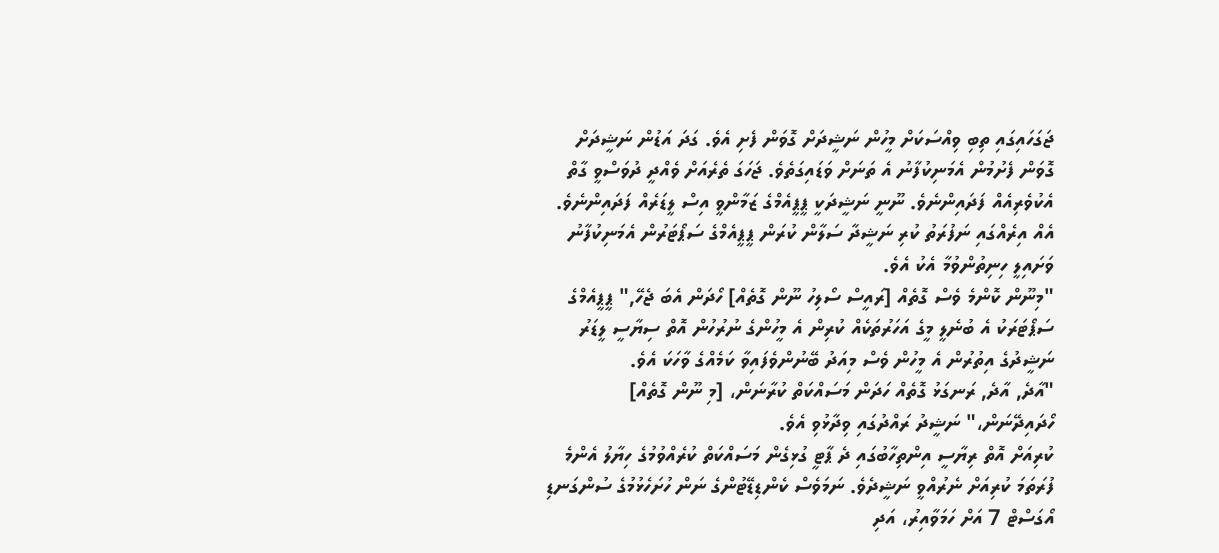ޖަގަހައިގައި ތިބި ވިއްސަކަށް މީހުން ނަޝީދަށް ގޮވަން ފެށި އެވެ. ގަދަ އަޑުން ނަޝީދަށް ގޮވަން ފެށުމުން އެމަނިކުފާނު އެ ތަނަށް ވަޑައިގަތެވެ. ޖަހަގަ ތެރެއަށް ވެއްދީ ދުވަސްވީ ގާތް އެކުވެރިއެއް ފަދައިންނެވެ. ނޫނީ ނަޝީދަކީ ޕީޕީއެމްގެ ޒަމާންވީ އިސް ލީޑަރެއް ފަދައިންނެވެ. އެއް އިރެއްގައި ނަފުރަތު ކުރި ނަޝީދާ ސަލާން ކުރަން ޕީޕީއެމްގެ ސަޕޯޓަރުން އެމަނިކުފާނު ވަށައިލީ ހިނިތުންވުމާ އެކު އެވެ.
"މިނޫން ކޮންމެ ވެސް ގޮތެއް [ރައީސް ސޯލިހު ނޫން ގޮތެއް] ހޯދަން އެބަ ޖެހޭ," ޕީޕީއެމްގެ ސަޕޯޓަރަކު އެ ބުނެލީ މީގެ އަހަރުތަކެއް ކުރިން އެ މީހުންގެ ނުރުހުން އޮތް ސިޔާސީ ލީޑަރު ނަޝީދުގެ އިތުރުން އެ މީހުން ވެސް މިއަދު ބޭނުންވެފައިވާ ކަމެއްގެ ވާހަކަ އެވެ.
"އާދެ, އާދެ, ރަނގަޅު ގޮތެއް ހަދަން މަސައްކަތް ކުރާނަން، [މި ނޫން ގޮތެއް] ހޯދައިދޭނަން،" ނަޝީދު ރައްދުގައި ވިދާޅުވި އެވެ.
ކުރިއަށް އޮތް ރިޔާސީ އިންތިހާބުގައި ދެ ޕާޓީ ގުޅިގެން މަސައްކަތް ކުރެއްވުމުގެ ހިޔާލު އެންމެ ފުރަތަމަ ކުރިއަށް ނެރުއްވީ ނަޝީދެވެ. ނަމަވެސް ކެންޑިޑޭޓުންގެ ނަން ހުށަހެޅުމުގެ ސުންގަނޑި އޯގަސްޓް 7 އަށް ހަމަވާއިރު، އަދި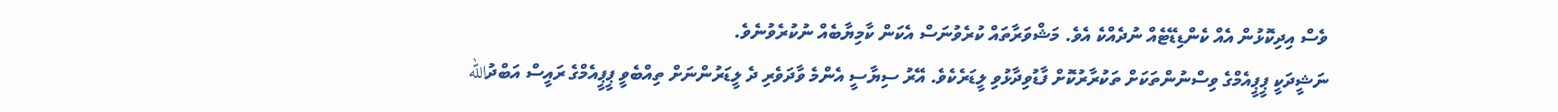ވެސް އިދިކޮޅުން އެއް ކެންޑިޑޭޓެއް ނުދެއްކެ އެވެ. މަޝްވަރާތައް ކުރެވުނަސް އެކަން ކާމިޔާބެއް ނުކުރެވުނެވެ.
ނަޝީދަކީ ޕީޕީއެމްގެ ވިސްނުންތަކަށް ތަކުރާރުކޮށް ފާޑުވިދާޅުވި ލީޑަރެކެވެ. އޭރު ސިޔާސީ އެންމެ ވާދަވެރި ދެ ލީޑަރުންނަށް ތިއްބެވީ ޕީޕީއެމްގެ ރައީސް އަބްދުالله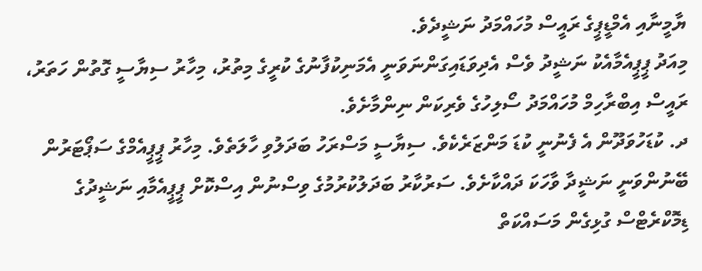ޔާމީނާއި އެމްޑީޕީގެ ރައީސް މުހައްމަދު ނަޝީދެވެ.
މިއަދު ޕީޕީއެމާއެކު ނަޝީދު ވެސް އެދިވަޑައިގަންނަވަނީ އެމަނިކުފާނުގެ ކުރީގެ މިތުރު، މިހާރު ސިޔާސީ ގޮތުން ހަތަރު، ރައީސް އިބްރާހިމް މުހައްމަދު ސޯލިހުގެ ވެރިކަން ނިންމާށެވެ.
ދ. ކުޑަހުވަދޫން އެ ފެނުނީ ކުޑަ މަންޒަރެކެވެ. ސިޔާސީ މަސްރަހު ބަދަލުވި ހާލަތެވެ. މިހާރު ޕީޕީއެމްގެ ސަޕޯޓަރުން ބޭނުންވަނީ ނަޝީދާ ވާހަކަ ދައްކާށެވެ. ސަރުކާރު ބަދަލުކުރުމުގެ ވިސްނުން އިސްކޮށް ޕީޕީއެމާއި ނަޝީދުގެ ޑިމޮކްރެޓްސް ގުޅިގެން މަސައްކަތް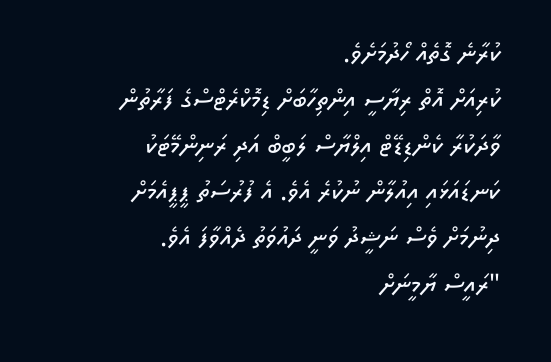ކުރާނެ ގޮތެއް ހޯދުމަށެވެ.
ކުރިއަށް އޮތް ރިޔާސީ އިންތިހާބަށް ޑިމޮކްރެޓްސްގެ ފަރާތުން ވާދަކުރާ ކެންޑިޑޭޓް އިލްޔާސް ލަބީބް އަދި ރަނިންމޭޓަކު ކަނޑައަޅައި އިއުލާން ނުކުރެ އެވެ. އެ ފުރުސަތު ޕީޕީއެމަށް ދިނުމަށް ވެސް ނަޝީދު ވަނީ ދައުވަތު ދެއްވާފަ އެވެ.
"ރައީސް ޔާމީނަށް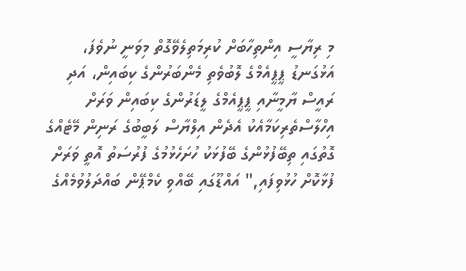މި ރިޔާސީ އިންތިހާބަށް ކުރިމަތިލެވޭގޮތް މިވަނީ ނުވެފަ، އަޅުގަނޑު ޕީޕީއެމްގެ ލޮބުވެތި މެންބަރުންގެ ކިބައިން، އަދި ރައީސް ޔާމީނާއި ޕީޕީއެމްގެ ލީޑަރުންގެ ކިބައިން ވަރަށް އިހްލާސްތެރިކަމާއެކު އެދެން އިލްޔާސް ލަބީބުގެ ރަނިން މޭޓެއްގެ ގޮތުގައި ތިބޭފުޅުންގެ ބޭފުޅަކު ހުށަހެޅުމުގެ ފުރުސަތު އޮތީ ވަރަށް ފުޅާކޮށް ހުޅުވިފައި," އައްޑޫގައި ބޭއްވި ކެމްޕޭން ބައްދަލުވުމެއްގެ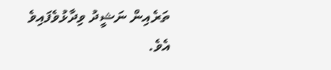ތަރެއިން ނަޝީދު ވިދާޅުވެފައިވެ އެވެ.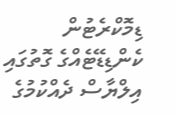ޑިމޮކްރެޓުން ކެންޑިޑޭޓެއްގެ ގޮތުގައި އިލްޔާސް ދެއްކުމުގެ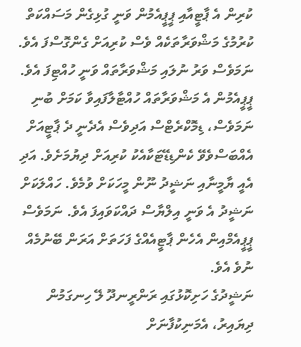ކުރިން އެ ޕާޓީއާއި ޕީޕީއެމުން ވަނީ ގުޅިގެން މަސައްކަތް ކުރުމުގެ މަޝްވަރާތަކެއް ވެސް ކުރިއަށް ގެންގޮސްފަ އެވެ. ނަމަވެސް ވަރު ނުލައި މަޝްވަރާތައް ވަނީ ހުއްޓިފަ އެވެ. ޕީޕީއެމުން އެ މަޝްވަރާތައް ހުއްޓާލާފައިވާ ކަމަށް ބުނި ނަމަވެސް، ޑިމޮކްރެޓްސް އަދިވެސް އެދެނީ ދެ ޕާޓީއަށް އެއްބަސްވެވޭ ކެންޑިޑޭޓަކާއެކު ކުރިއަށް ދިޔުމަށެވެ. އަދި އެއީ ޔާމީނާއި ނަޝީދު ނޫން މީހަކަށް ވުމެވެ. ހައްލަކަށް ނަޝީދު އެ ވަނީ އިލްޔާސް ދައްކަވައިފަ އެވެ. ނަމަވެސް ޕީޕީއެމްއިން އެހެން ޕާޓީއެއްގެ ފަހަތަށް އަރަން ބޭނުމެއް ނުވެ އެވެ.
ނަޝީދުގެ ހަށިކޮޅުގައި ރަންރީނދޫ ލޭ ހިނގަމުން ދިޔައިރު، އެމަނިކުފާނަށް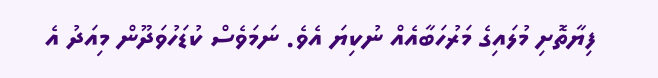ފިޔާތޮށި މުލައިގެ މަރުހަބާއެއް ނުކިޔަ އެވެ. ނަމަވެސް ކުޑަހުވަދޫން މިއަދު އެ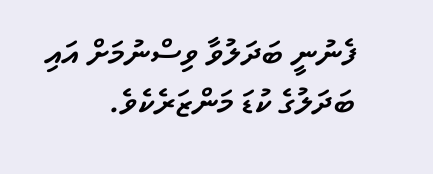ފެނުނީ ބަދަލުވާ ވިސްނުމަށް އައި ބަދަލުގެ ކުޑަ މަންޒަރެކެވެ.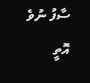ސާފު ނުވެ އޮތީ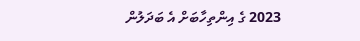2023 ގެ އިންތިހާބަށް އެ ބަދަލުން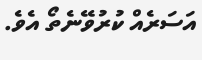އަސަރެއް ކުރުވޭނެތޯ އެވެ.